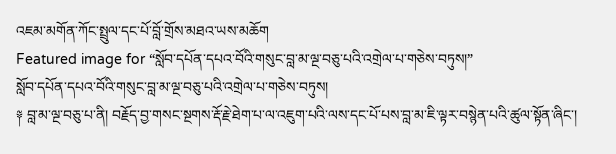འཇམ་མགོན་ཀོང་སྤྲུལ་དང་པོ་བློ་གྲོས་མཐའ་ཡས་མཆོག
Featured image for “སློབ་དཔོན་དཔའ་བོའི་གསུང་བླ་མ་ལྔ་བཅུ་པའི་འགྲེལ་པ་གཅེས་བཏུས།”
སློབ་དཔོན་དཔའ་བོའི་གསུང་བླ་མ་ལྔ་བཅུ་པའི་འགྲེལ་པ་གཅེས་བཏུས།
༈ བླ་མ་ལྔ་བཅུ་པ་ནི། བརྗོད་བྱ་གསང་སྔགས་རྡོ་རྗེ་ཐེག་པ་ལ་འཇུག་པའི་ལས་དང་པོ་པས་བླ་མ་ཇི་ལྟར་བསྙེན་པའི་ཚུལ་སྟོན་ཞིང་།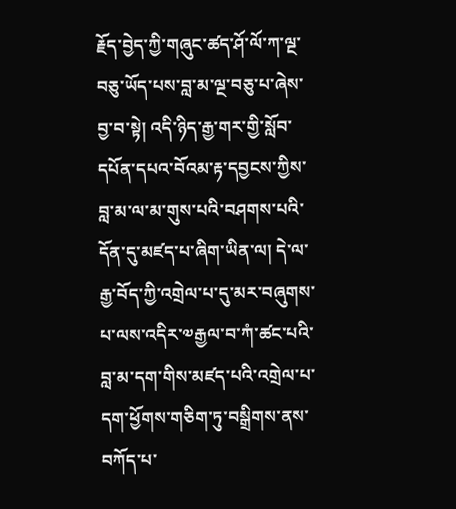རྗོད་བྱེད་ཀྱི་གཞུང་ཚད་ཤོ་ལོ་ཀ་ལྔ་བཅུ་ཡོད་པས་བླ་མ་ལྔ་བཅུ་པ་ཞེས་བྱ་བ་སྟེ། འདི་ཉིད་རྒྱ་གར་གྱི་སློབ་དཔོན་དཔའ་བོའམ་རྟ་དབྱངས་ཀྱིས་བླ་མ་ལ་མ་གུས་པའི་བཤགས་པའི་དོན་དུ་མཛད་པ་ཞིག་ཡིན་ལ། དེ་ལ་རྒྱ་བོད་ཀྱི་འགྲེལ་པ་དུ་མར་བཞུགས་པ་ལས་འདིར་༧རྒྱལ་བ་ཀཾ་ཚང་པའི་བླ་མ་དག་གིས་མཛད་པའི་འགྲེལ་པ་དག་ཕྱོགས་གཅིག་ཏུ་བསྒྲིགས་ནས་བཀོད་པ་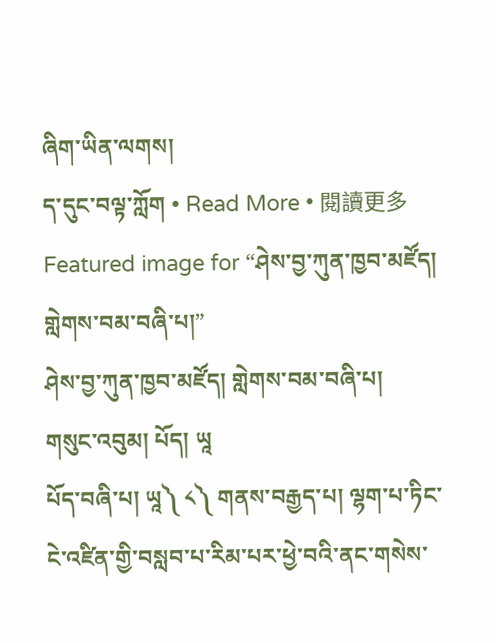ཞིག་ཡིན་ལགས།
ད་དུང་བལྟ་ཀློག • Read More • 閱讀更多
Featured image for “ཤེས་བྱ་ཀུན་ཁྱབ་མཛོད། གླེགས་བམ་བཞི་པ།”
ཤེས་བྱ་ཀུན་ཁྱབ་མཛོད། གླེགས་བམ་བཞི་པ།
གསུང་འབུམ། པོད། ཡཱ
པོད་བཞི་པ། ཡཱ༽ ༨༽ གནས་བརྒྱད་པ། ལྷག་པ་ཏིང་ངེ་འཛིན་གྱི་བསླབ་པ་རིམ་པར་ཕྱེ་བའི་ནང་གསེས་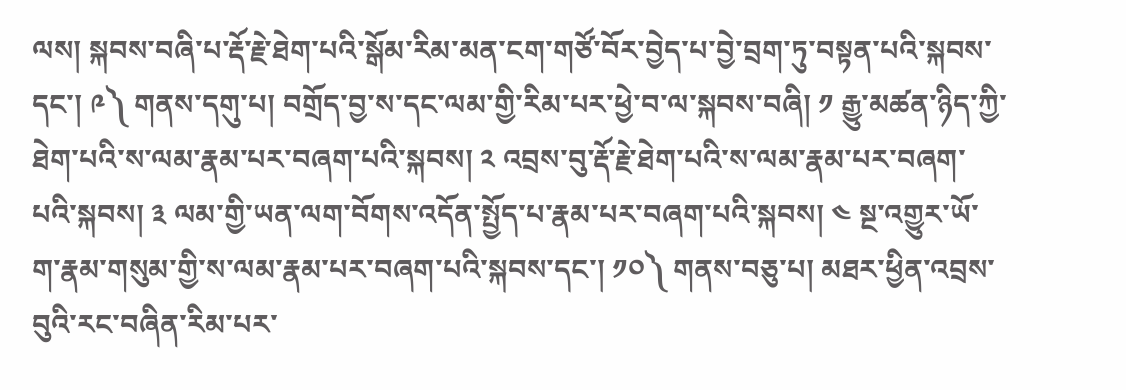ལས། སྐབས་བཞི་པ་རྡོ་རྗེ་ཐེག་པའི་སྒོམ་རིམ་མན་ངག་གཙོ་བོར་བྱེད་པ་བྱེ་བྲག་ཏུ་བསྟན་པའི་སྐབས་དང་། ༩༽ གནས་དགུ་པ། བགྲོད་བྱ་ས་དང་ལམ་གྱི་རིམ་པར་ཕྱེ་བ་ལ་སྐབས་བཞི། ༡ རྒྱུ་མཚན་ཉིད་ཀྱི་ཐེག་པའི་ས་ལམ་རྣམ་པར་བཞག་པའི་སྐབས། ༢ འབྲས་བུ་རྡོ་རྗེ་ཐེག་པའི་ས་ལམ་རྣམ་པར་བཞག་པའི་སྐབས། ༣ ལམ་གྱི་ཡན་ལག་བོགས་འདོན་སྤྱོད་པ་རྣམ་པར་བཞག་པའི་སྐབས། ༤ སྔ་འགྱུར་ཡོ་ག་རྣམ་གསུམ་གྱི་ས་ལམ་རྣམ་པར་བཞག་པའི་སྐབས་དང་། ༡༠༽ གནས་བཅུ་པ། མཐར་ཕྱིན་འབྲས་བུའི་རང་བཞིན་རིམ་པར་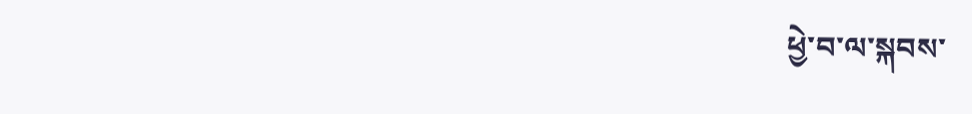ཕྱེ་བ་ལ་སྐབས་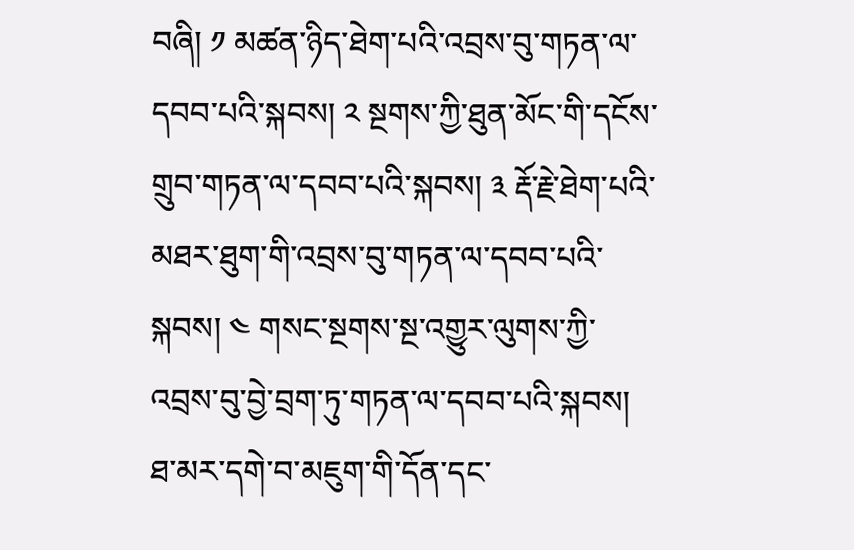བཞི། ༡ མཚན་ཉིད་ཐེག་པའི་འབྲས་བུ་གཏན་ལ་དབབ་པའི་སྐབས། ༢ སྔགས་ཀྱི་ཐུན་མོང་གི་དངོས་གྲུབ་གཏན་ལ་དབབ་པའི་སྐབས། ༣ རྡོ་རྗེ་ཐེག་པའི་མཐར་ཐུག་གི་འབྲས་བུ་གཏན་ལ་དབབ་པའི་སྐབས། ༤ གསང་སྔགས་སྔ་འགྱུར་ལུགས་ཀྱི་འབྲས་བུ་བྱེ་བྲག་ཏུ་གཏན་ལ་དབབ་པའི་སྐབས། ཐ་མར་དགེ་བ་མཇུག་གི་དོན་དང་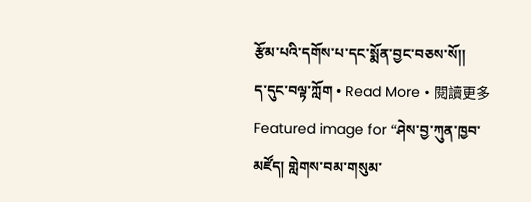རྩོམ་པའི་དགོས་པ་དང་སྨོན་བྱང་བཅས་སོ།།
ད་དུང་བལྟ་ཀློག • Read More • 閱讀更多
Featured image for “ཤེས་བྱ་ཀུན་ཁྱབ་མཛོད། གླེགས་བམ་གསུམ་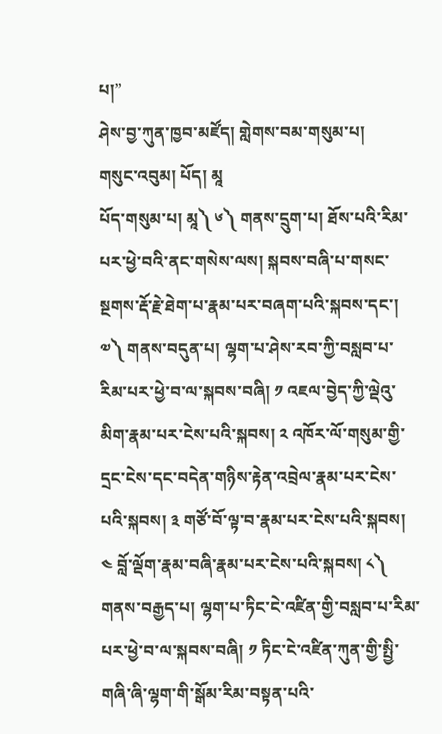པ།”
ཤེས་བྱ་ཀུན་ཁྱབ་མཛོད། གླེགས་བམ་གསུམ་པ།
གསུང་འབུམ། པོད། མཱ
པོད་གསུམ་པ། མཱ༽ ༦༽ གནས་དྲུག་པ། ཐོས་པའི་རིམ་པར་ཕྱེ་བའི་ནང་གསེས་ལས། སྐབས་བཞི་པ་གསང་སྔགས་རྡོ་རྗེ་ཐེག་པ་རྣམ་པར་བཞག་པའི་སྐབས་དང་། ༧༽ གནས་བདུན་པ། ལྷག་པ་ཤེས་རབ་ཀྱི་བསླབ་པ་རིམ་པར་ཕྱེ་བ་ལ་སྐབས་བཞི། ༡ འཇལ་བྱེད་ཀྱི་ལྡེའུ་མིག་རྣམ་པར་ངེས་པའི་སྐབས། ༢ འཁོར་ལོ་གསུམ་གྱི་དྲང་ངེས་དང་བདེན་གཉིས་རྟེན་འབྲེལ་རྣམ་པར་ངེས་པའི་སྐབས། ༣ གཙོ་བོ་ལྟ་བ་རྣམ་པར་ངེས་པའི་སྐབས། ༤ བློ་ལྡོག་རྣམ་བཞི་རྣམ་པར་ངེས་པའི་སྐབས། ༨༽ གནས་བརྒྱད་པ། ལྷག་པ་ཏིང་ངེ་འཛིན་གྱི་བསླབ་པ་རིམ་པར་ཕྱེ་བ་ལ་སྐབས་བཞི། ༡ ཏིང་ངེ་འཛིན་ཀུན་གྱི་སྤྱི་གཞི་ཞི་ལྷག་གི་སྒོམ་རིམ་བསྟན་པའི་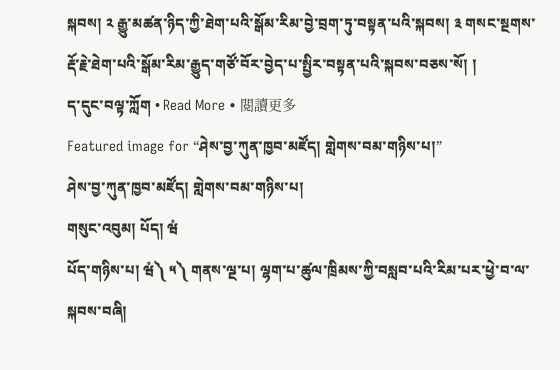སྐབས། ༢ རྒྱུ་མཚན་ཉིད་ཀྱི་ཐེག་པའི་སྒོམ་རིམ་བྱེ་བྲག་ཏུ་བསྟན་པའི་སྐབས། ༣ གསང་སྔགས་རྡོ་རྗེ་ཐེག་པའི་སྒོམ་རིམ་རྒྱུད་གཙོ་བོར་བྱེད་པ་སྤྱིར་བསྟན་པའི་སྐབས་བཅས་སོ། །
ད་དུང་བལྟ་ཀློག • Read More • 閱讀更多
Featured image for “ཤེས་བྱ་ཀུན་ཁྱབ་མཛོད། གླེགས་བམ་གཉིས་པ།”
ཤེས་བྱ་ཀུན་ཁྱབ་མཛོད། གླེགས་བམ་གཉིས་པ།
གསུང་འབུམ། པོད། ཝཾ
པོད་གཉིས་པ། ཝཾ༽ ༥༽ གནས་ལྔ་པ། ལྷག་པ་ཚུལ་ཁྲིམས་ཀྱི་བསླབ་པའི་རིམ་པར་ཕྱེ་བ་ལ་སྐབས་བཞི།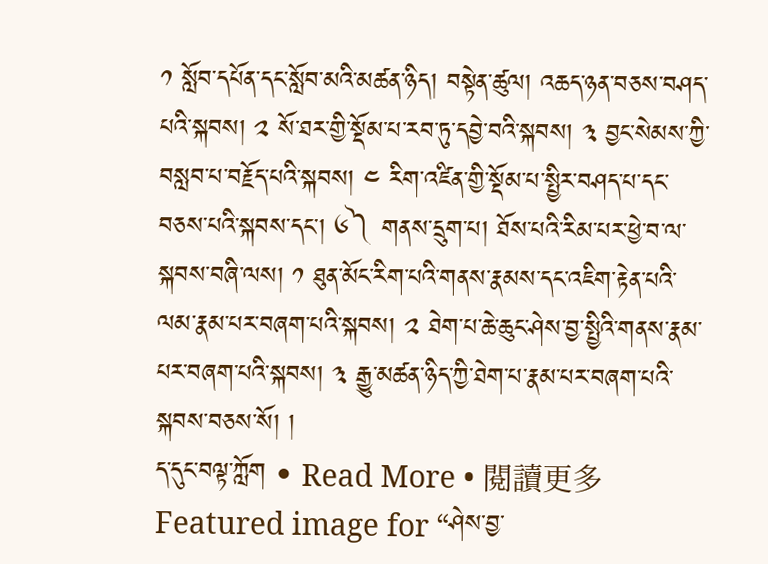༡ སློབ་དཔོན་དང་སློབ་མའི་མཚན་ཉིད། བསྟེན་ཚུལ། འཆད་ཉན་བཅས་བཤད་པའི་སྐབས། ༢ སོ་ཐར་གྱི་སྡོམ་པ་རབ་ཏུ་དབྱེ་བའི་སྐབས། ༣ བྱང་སེམས་ཀྱི་བསླབ་པ་བརྗོད་པའི་སྐབས། ༤ རིག་འཛིན་གྱི་སྡོམ་པ་སྤྱིར་བཤད་པ་དང་བཅས་པའི་སྐབས་དང་། ༦༽ གནས་དྲུག་པ། ཐོས་པའི་རིམ་པར་ཕྱེ་བ་ལ་སྐབས་བཞི་ལས། ༡ ཐུན་མོང་རིག་པའི་གནས་རྣམས་དང་འཇིག་རྟེན་པའི་ལམ་རྣམ་པར་བཞག་པའི་སྐབས། ༢ ཐེག་པ་ཆེ་ཆུང་ཤེས་བྱ་སྤྱིའི་གནས་རྣམ་པར་བཞག་པའི་སྐབས། ༣ རྒྱུ་མཚན་ཉིད་ཀྱི་ཐེག་པ་རྣམ་པར་བཞག་པའི་སྐབས་བཅས་སོ། །
ད་དུང་བལྟ་ཀློག • Read More • 閱讀更多
Featured image for “ཤེས་བྱ་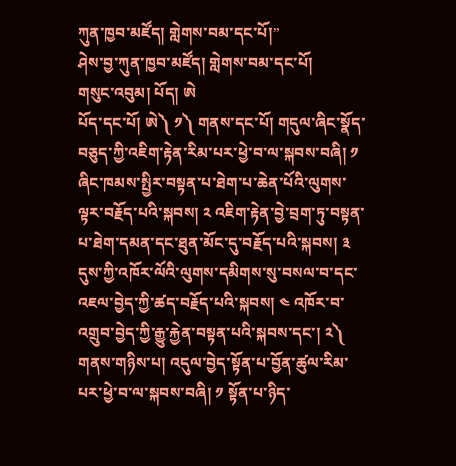ཀུན་ཁྱབ་མཛོད། གླེགས་བམ་དང་པོ།”
ཤེས་བྱ་ཀུན་ཁྱབ་མཛོད། གླེགས་བམ་དང་པོ།
གསུང་འབུམ། པོད། ཨེ
པོད་དང་པོ། ཨེ༽ ༡༽ གནས་དང་པོ། གདུལ་ཞིང་སྣོད་བཅུད་ཀྱི་འཇིག་རྟེན་རིམ་པར་ཕྱེ་བ་ལ་སྐབས་བཞི། ༡ ཞིང་ཁམས་སྤྱིར་བསྟན་པ་ཐེག་པ་ཆེན་པོའི་ལུགས་ལྟར་བརྗོད་པའི་སྐབས། ༢ འཇིག་རྟེན་བྱེ་བྲག་ཏུ་བསྟན་པ་ཐེག་དམན་དང་ཐུན་མོང་དུ་བརྗོད་པའི་སྐབས། ༣ དུས་ཀྱི་འཁོར་ལོའི་ལུགས་དམིགས་སུ་བསལ་བ་དང་འཇལ་བྱེད་ཀྱི་ཚད་བརྗོད་པའི་སྐབས། ༤ འཁོར་བ་འགྲུབ་བྱེད་ཀྱི་རྒྱུ་རྐྱེན་བསྟན་པའི་སྐབས་དང་། ༢༽ གནས་གཉིས་པ། འདུལ་བྱེད་སྟོན་པ་བྱོན་ཚུལ་རིམ་པར་ཕྱེ་བ་ལ་སྐབས་བཞི། ༡ སྟོན་པ་ཉིད་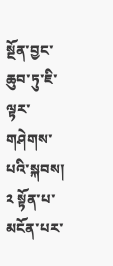སྔོན་བྱང་ཆུབ་ཏུ་ཇི་ལྟར་གཤེགས་པའི་སྐབས། ༢ སྟོན་པ་མངོན་པར་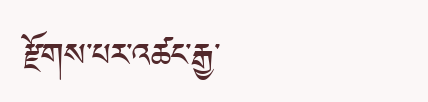རྫོགས་པར་འཚང་རྒྱ་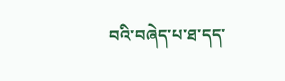བའི་བཞེད་པ་ཐ་དད་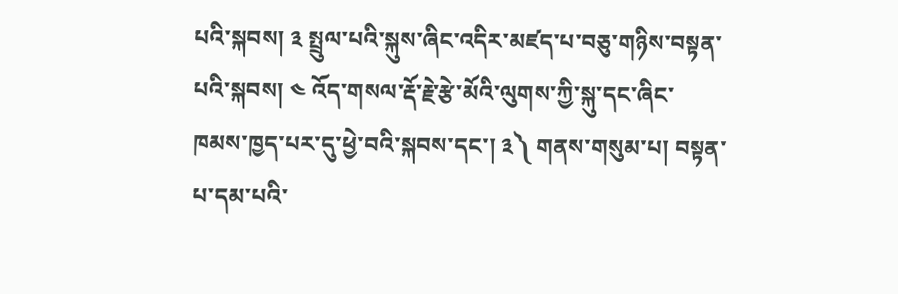པའི་སྐབས། ༣ སྤྲུལ་པའི་སྐུས་ཞིང་འདིར་མཛད་པ་བཅུ་གཉིས་བསྟན་པའི་སྐབས། ༤ འོད་གསལ་རྡོ་རྗེ་རྩེ་མོའི་ལུགས་ཀྱི་སྐུ་དང་ཞིང་ཁམས་ཁྱད་པར་དུ་ཕྱེ་བའི་སྐབས་དང་། ༣༽ གནས་གསུམ་པ། བསྟན་པ་དམ་པའི་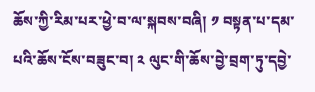ཆོས་ཀྱི་རིམ་པར་ཕྱེ་བ་ལ་སྐབས་བཞི། ༡ བསྟན་པ་དམ་པའི་ཆོས་ངོས་བཟུང་བ། ༢ ལུང་གི་ཆོས་བྱེ་བྲག་ཏུ་དབྱེ་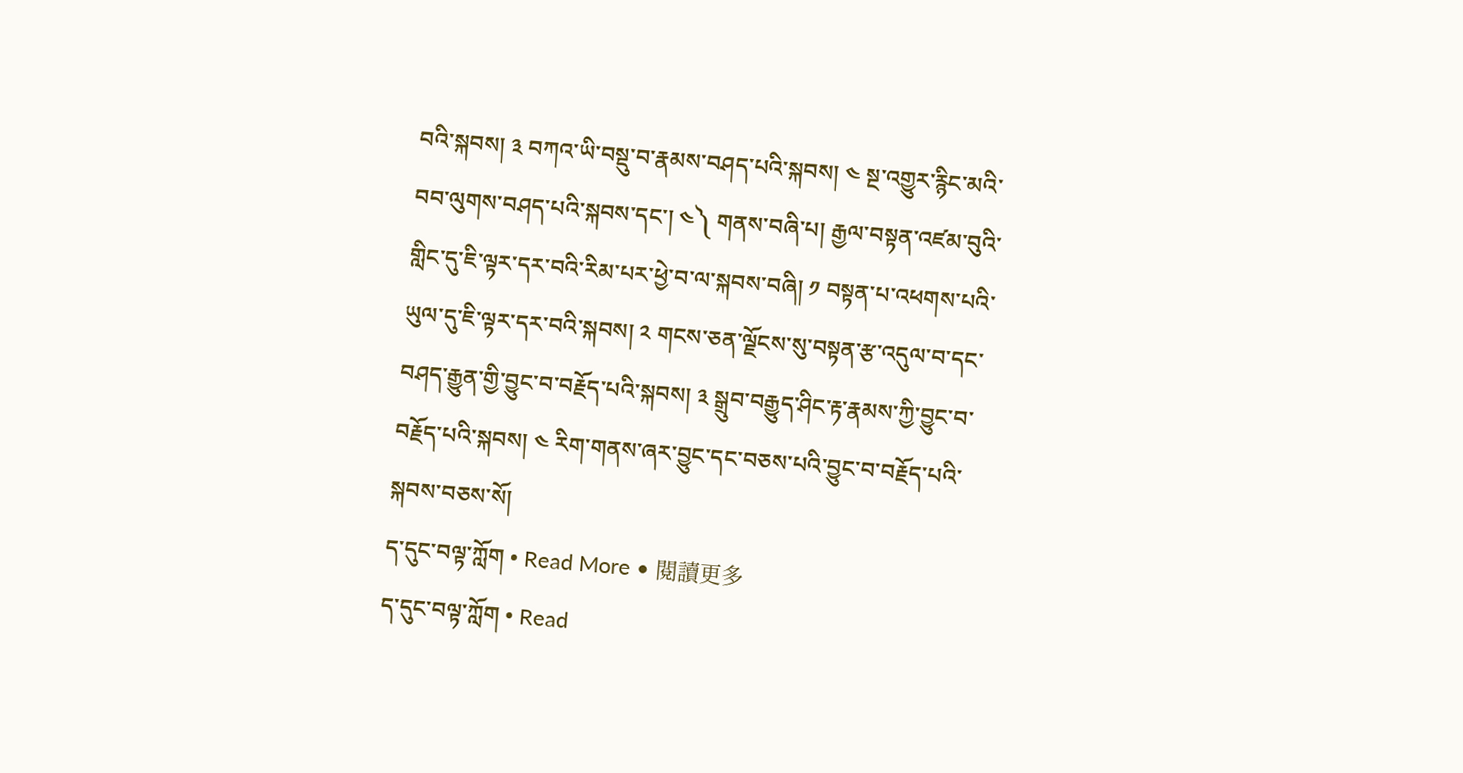བའི་སྐབས། ༣ བཀའ་ཡི་བསྡུ་བ་རྣམས་བཤད་པའི་སྐབས། ༤ སྔ་འགྱུར་རྙིང་མའི་བབ་ལུགས་བཤད་པའི་སྐབས་དང་། ༤༽ གནས་བཞི་པ། རྒྱལ་བསྟན་འཛམ་བུའི་གླིང་དུ་ཇི་ལྟར་དར་བའི་རིམ་པར་ཕྱེ་བ་ལ་སྐབས་བཞི། ༡ བསྟན་པ་འཕགས་པའི་ཡུལ་དུ་ཇི་ལྟར་དར་བའི་སྐབས། ༢ གངས་ཅན་ལྗོངས་སུ་བསྟན་རྩ་འདུལ་བ་དང་བཤད་རྒྱུན་གྱི་བྱུང་བ་བརྗོད་པའི་སྐབས། ༣ སྒྲུབ་བརྒྱུད་ཤིང་རྟ་རྣམས་ཀྱི་བྱུང་བ་བརྗོད་པའི་སྐབས། ༤ རིག་གནས་ཞར་བྱུང་དང་བཅས་པའི་བྱུང་བ་བརྗོད་པའི་སྐབས་བཅས་སོ།
ད་དུང་བལྟ་ཀློག • Read More • 閱讀更多
ད་དུང་བལྟ་ཀློག • Read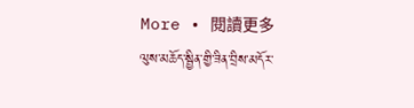More • 閱讀更多
ལུས་མཆོད་སྦྱིན་གྱི་ཟིན་བྲིས་མདོར་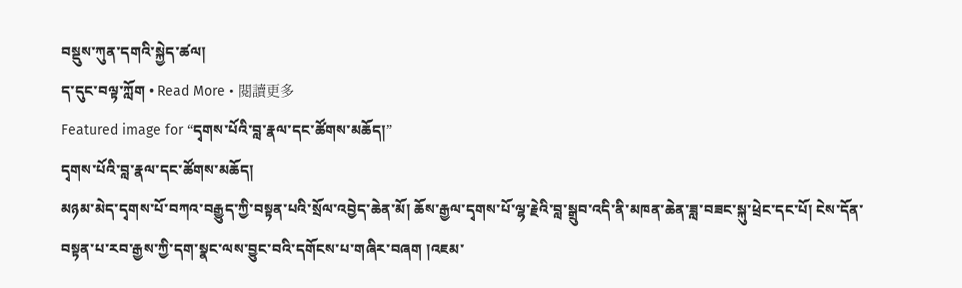བསྡུས་ཀུན་དགའི་སྐྱེད་ཚལ།
ད་དུང་བལྟ་ཀློག • Read More • 閱讀更多
Featured image for “དྭགས་པོའི་བླ་རྣལ་དང་ཚོགས་མཆོད།”
དྭགས་པོའི་བླ་རྣལ་དང་ཚོགས་མཆོད།
མཉམ་མེད་དྭགས་པོ་བཀའ་བརྒྱུད་ཀྱི་བསྟན་པའི་སྲོལ་འབྱེད་ཆེན་མོ། ཆོས་རྒྱལ་དྭགས་པོ་ལྷ་རྗེའི་བླ་སྒྲུབ་འདི་ནི་མཁན་ཆེན་ཟླ་བཟང་སྐུ་ཕྲེང་དང་པོ། ངེས་དོན་བསྟན་པ་རབ་རྒྱས་ཀྱི་དག་སྣང་ལས་བྱུང་བའི་དགོངས་པ་གཞིར་བཞག །འཇམ་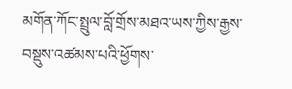མགོན་ཀོང་སྤྲུལ་བློ་གྲོས་མཐའ་ཡས་ཀྱིས་རྒྱས་བསྡུས་འཚམས་པའི་ཕྱོགས་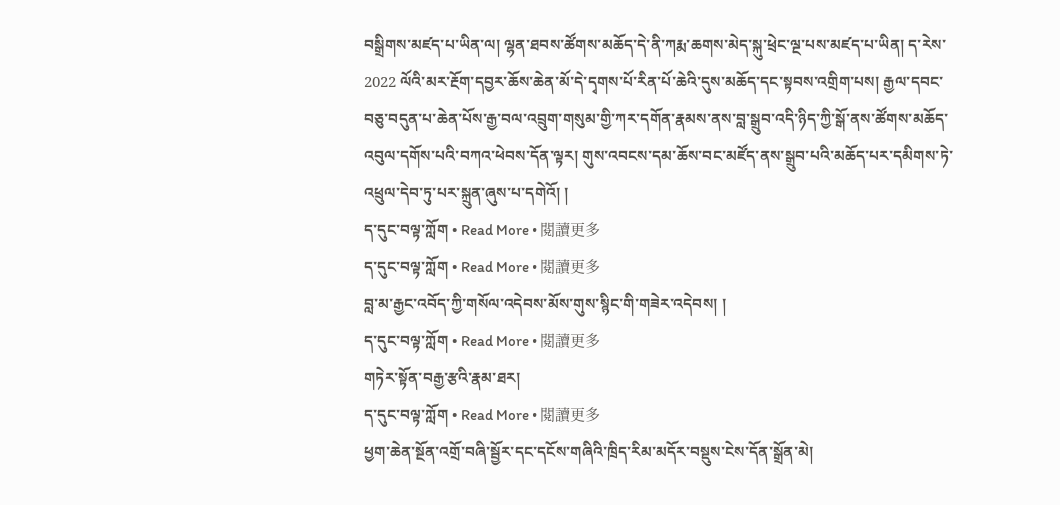བསྒྲིགས་མཛད་པ་ཡིན་ལ། ལྷན་ཐབས་ཚོགས་མཆོད་དེ་ནི་ཀརྨ་ཆགས་མེད་སྐུ་ཕྲེང་ལྔ་པས་མཛད་པ་ཡིན། ད་རེས་ 2022 ལོའི་མར་རྔོག་དབྱར་ཆོས་ཆེན་མོ་དེ་དྭགས་པོ་རིན་པོ་ཆེའི་དུས་མཆོད་དང་སྟབས་འགྲིག་པས། རྒྱལ་དབང་བཅུ་བདུན་པ་ཆེན་པོས་རྒྱ་བལ་འབྲུག་གསུམ་གྱི་ཀར་དགོན་རྣམས་ནས་བླ་སྒྲུབ་འདི་ཉིད་ཀྱི་སྒོ་ནས་ཚོགས་མཆོད་འབུལ་དགོས་པའི་བཀའ་ཕེབས་དོན་ལྟར། གུས་འབངས་དམ་ཆོས་བང་མཛོད་ནས་སྒྲུབ་པའི་མཆོད་པར་དམིགས་ཏེ་འཕྲུལ་དེབ་ཏུ་པར་སྐྲུན་ཞུས་པ་དགེའོ། །
ད་དུང་བལྟ་ཀློག • Read More • 閱讀更多
ད་དུང་བལྟ་ཀློག • Read More • 閱讀更多
བླ་མ་རྒྱང་འབོད་ཀྱི་གསོལ་འདེབས་མོས་གུས་སྙིང་གི་གཟེར་འདེབས། །
ད་དུང་བལྟ་ཀློག • Read More • 閱讀更多
གཏེར་སྟོན་བརྒྱ་རྩའི་རྣམ་ཐར།
ད་དུང་བལྟ་ཀློག • Read More • 閱讀更多
ཕྱག་ཆེན་སྔོན་འགྲོ་བཞི་སྦྱོར་དང་དངོས་གཞིའི་ཁྲིད་རིམ་མདོར་བསྡུས་ངེས་དོན་སྒྲོན་མེ།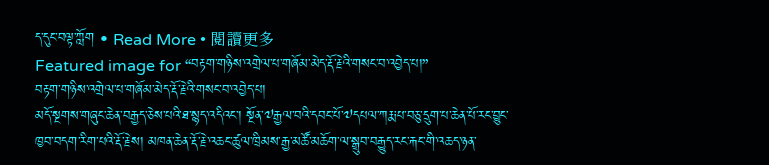ད་དུང་བལྟ་ཀློག • Read More • 閱讀更多
Featured image for “བརྟག་གཉིས་འགྲེལ་པ་གཞོམ་མེད་རྡོ་རྗེའི་གསང་བ་འབྱེད་པ།”
བརྟག་གཉིས་འགྲེལ་པ་གཞོམ་མེད་རྡོ་རྗེའི་གསང་བ་འབྱེད་པ།
མདོ་སྔགས་གཞུང་ཆེན་བརྒྱད་ཅེས་པའི་ཐ་སྙད་འདིའང་། སྔོན་༧རྒྱལ་བའི་དབང་པོ་༧དཔལ་ཀརྨ་པ་བཅུ་དྲུག་པ་ཆེན་པོ་རང་བྱུང་ཁྱབ་བདག་རིག་པའི་རྡོ་རྗེས། མཁན་ཆེན་རྡོ་རྗེ་འཆང་ཚུལ་ཁྲིམས་རྒྱ་མཚོ་མཆོག་ལ་སྒྲུབ་བརྒྱུད་རང་རྐང་གི་འཆད་ཉན་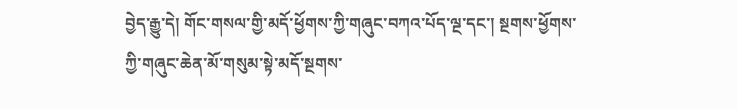བྱེད་རྒྱུ་དེ། གོང་གསལ་གྱི་མདོ་ཕྱོགས་ཀྱི་གཞུང་བཀའ་པོད་ལྔ་དང་། སྔགས་ཕྱོགས་ཀྱི་གཞུང་ཆེན་མོ་གསུམ་སྟེ་མདོ་སྔགས་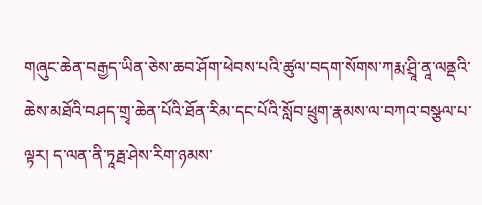གཞུང་ཆེན་བརྒྱད་ཡིན་ཅེས་ཆབ་ཤོག་ཕེབས་པའི་ཚུལ་བདག་སོགས་ཀརྨ་ཤྲཱི་ནཱ་ལནྡའི་ཆེས་མཐོའི་བཤད་གྲྭ་ཆེན་པོའི་ཐོན་རིམ་དང་པོའི་སློབ་ཕྲུག་རྣམས་ལ་བཀའ་བསྩལ་པ་ལྟར། ད་ལན་ནི་ཏཱརྠ་ཤེས་རིག་ཉམས་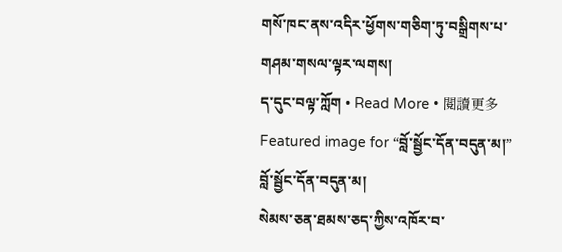གསོ་ཁང་ནས་འདིར་ཕྱོགས་གཅིག་ཏུ་བསྒྲིགས་པ་གཤམ་གསལ་ལྟར་ལགས།
ད་དུང་བལྟ་ཀློག • Read More • 閱讀更多
Featured image for “བློ་སྦྱོང་དོན་བདུན་མ།”
བློ་སྦྱོང་དོན་བདུན་མ།
སེམས་ཅན་ཐམས་ཅད་ཀྱིས་འཁོར་བ་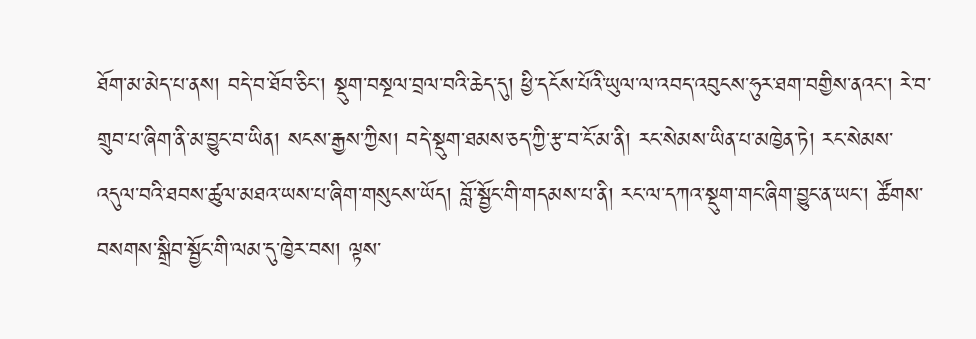ཐོག་མ་མེད་པ་ནས། བདེ་བ་ཐོབ་ཅིང་། སྡུག་བསྔལ་བྲལ་བའི་ཆེད་དུ། ཕྱི་དངོས་པོའི་ཡུལ་ལ་འབད་འབུངས་ཧུར་ཐག་བགྱིས་ནའང་། རེ་བ་གྲུབ་པ་ཞིག་ནི་མ་བྱུང་བ་ཡིན། སངས་རྒྱས་ཀྱིས། བདེ་སྡུག་ཐམས་ཅད་ཀྱི་རྩ་བ་ངོ་མ་ནི། རང་སེམས་ཡིན་པ་མཁྱེན་ཏེ། རང་སེམས་འདུལ་བའི་ཐབས་ཚུལ་མཐའ་ཡས་པ་ཞིག་གསུངས་ཡོད། བློ་སྦྱོང་གི་གདམས་པ་ནི། རང་ལ་དཀའ་སྡུག་གང་ཞིག་བྱུང་ན་ཡང་། ཚོགས་བསགས་སྒྲིབ་སྦྱོང་གི་ལམ་དུ་ཁྱེར་བས། ལྟས་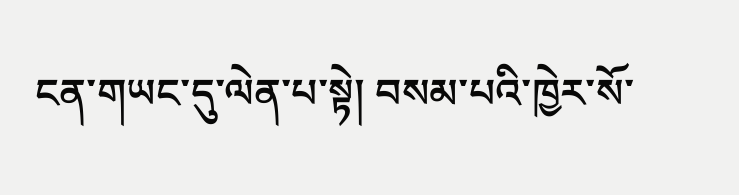ངན་གཡང་དུ་ལེན་པ་སྟེ། བསམ་པའི་ཁྱེར་སོ་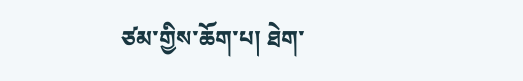ཙམ་གྱིས་ཆོག་པ། ཐེག་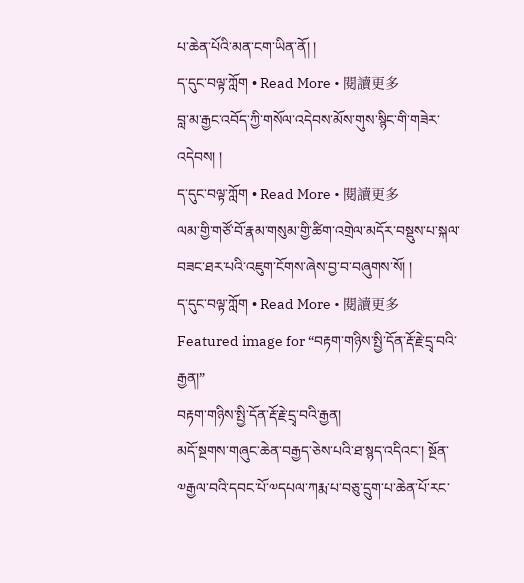པ་ཆེན་པོའི་མན་ངག་ཡིན་ནོ། །
ད་དུང་བལྟ་ཀློག • Read More • 閱讀更多
བླ་མ་རྒྱང་འབོད་ཀྱི་གསོལ་འདེབས་མོས་གུས་སྙིང་གི་གཟེར་འདེབས། །
ད་དུང་བལྟ་ཀློག • Read More • 閱讀更多
ལམ་གྱི་གཙོ་བོ་རྣམ་གསུམ་གྱི་ཚིག་འགྲེལ་མདོར་བསྡུས་པ་སྐལ་བཟང་ཐར་པའི་འཇུག་ངོགས་ཞེས་བྱ་བ་བཞུགས་སོ། །
ད་དུང་བལྟ་ཀློག • Read More • 閱讀更多
Featured image for “བརྟག་གཉིས་སྤྱི་དོན་རྡོ་རྗེ་དྲྭ་བའི་རྒྱན།”
བརྟག་གཉིས་སྤྱི་དོན་རྡོ་རྗེ་དྲྭ་བའི་རྒྱན།
མདོ་སྔགས་གཞུང་ཆེན་བརྒྱད་ཅེས་པའི་ཐ་སྙད་འདིའང་། སྔོན་༧རྒྱལ་བའི་དབང་པོ་༧དཔལ་ཀརྨ་པ་བཅུ་དྲུག་པ་ཆེན་པོ་རང་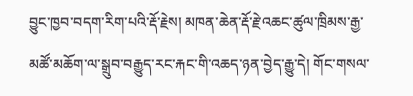བྱུང་ཁྱབ་བདག་རིག་པའི་རྡོ་རྗེས། མཁན་ཆེན་རྡོ་རྗེ་འཆང་ཚུལ་ཁྲིམས་རྒྱ་མཚོ་མཆོག་ལ་སྒྲུབ་བརྒྱུད་རང་རྐང་གི་འཆད་ཉན་བྱེད་རྒྱུ་དེ། གོང་གསལ་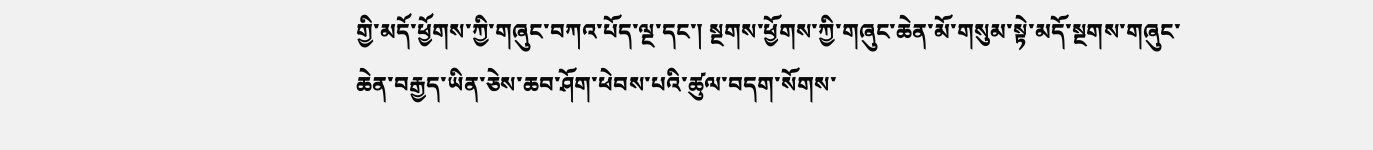གྱི་མདོ་ཕྱོགས་ཀྱི་གཞུང་བཀའ་པོད་ལྔ་དང་། སྔགས་ཕྱོགས་ཀྱི་གཞུང་ཆེན་མོ་གསུམ་སྟེ་མདོ་སྔགས་གཞུང་ཆེན་བརྒྱད་ཡིན་ཅེས་ཆབ་ཤོག་ཕེབས་པའི་ཚུལ་བདག་སོགས་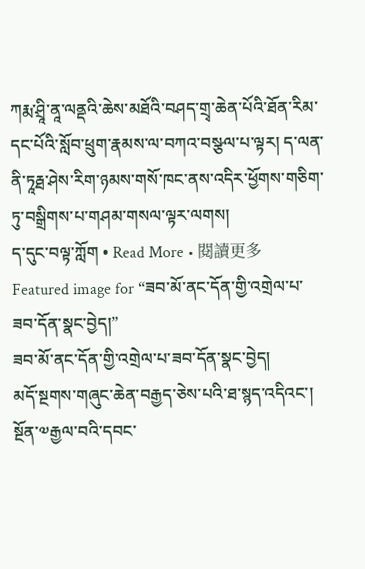ཀརྨ་ཤྲཱི་ནཱ་ལནྡའི་ཆེས་མཐོའི་བཤད་གྲྭ་ཆེན་པོའི་ཐོན་རིམ་དང་པོའི་སློབ་ཕྲུག་རྣམས་ལ་བཀའ་བསྩལ་པ་ལྟར། ད་ལན་ནི་ཏཱརྠ་ཤེས་རིག་ཉམས་གསོ་ཁང་ནས་འདིར་ཕྱོགས་གཅིག་ཏུ་བསྒྲིགས་པ་གཤམ་གསལ་ལྟར་ལགས།
ད་དུང་བལྟ་ཀློག • Read More • 閱讀更多
Featured image for “ཟབ་མོ་ནང་དོན་གྱི་འགྲེལ་པ་ཟབ་དོན་སྣང་བྱེད།”
ཟབ་མོ་ནང་དོན་གྱི་འགྲེལ་པ་ཟབ་དོན་སྣང་བྱེད།
མདོ་སྔགས་གཞུང་ཆེན་བརྒྱད་ཅེས་པའི་ཐ་སྙད་འདིའང་། སྔོན་༧རྒྱལ་བའི་དབང་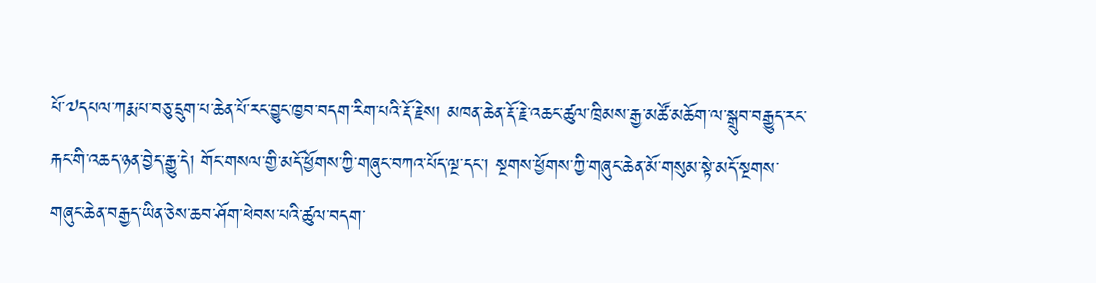པོ་༧དཔལ་ཀརྨ་པ་བཅུ་དྲུག་པ་ཆེན་པོ་རང་བྱུང་ཁྱབ་བདག་རིག་པའི་རྡོ་རྗེས། མཁན་ཆེན་རྡོ་རྗེ་འཆང་ཚུལ་ཁྲིམས་རྒྱ་མཚོ་མཆོག་ལ་སྒྲུབ་བརྒྱུད་རང་རྐང་གི་འཆད་ཉན་བྱེད་རྒྱུ་དེ། གོང་གསལ་གྱི་མདོ་ཕྱོགས་ཀྱི་གཞུང་བཀའ་པོད་ལྔ་དང་། སྔགས་ཕྱོགས་ཀྱི་གཞུང་ཆེན་མོ་གསུམ་སྟེ་མདོ་སྔགས་གཞུང་ཆེན་བརྒྱད་ཡིན་ཅེས་ཆབ་ཤོག་ཕེབས་པའི་ཚུལ་བདག་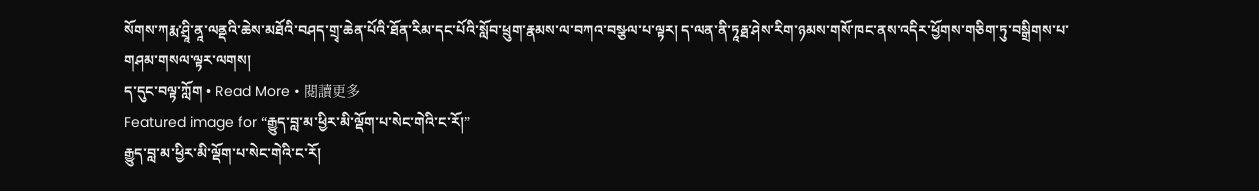སོགས་ཀརྨ་ཤྲཱི་ནཱ་ལནྡའི་ཆེས་མཐོའི་བཤད་གྲྭ་ཆེན་པོའི་ཐོན་རིམ་དང་པོའི་སློབ་ཕྲུག་རྣམས་ལ་བཀའ་བསྩལ་པ་ལྟར། ད་ལན་ནི་ཏཱརྠ་ཤེས་རིག་ཉམས་གསོ་ཁང་ནས་འདིར་ཕྱོགས་གཅིག་ཏུ་བསྒྲིགས་པ་གཤམ་གསལ་ལྟར་ལགས།
ད་དུང་བལྟ་ཀློག • Read More • 閱讀更多
Featured image for “རྒྱུད་བླ་མ་ཕྱིར་མི་ལྡོག་པ་སེང་གེའི་ང་རོ།”
རྒྱུད་བླ་མ་ཕྱིར་མི་ལྡོག་པ་སེང་གེའི་ང་རོ།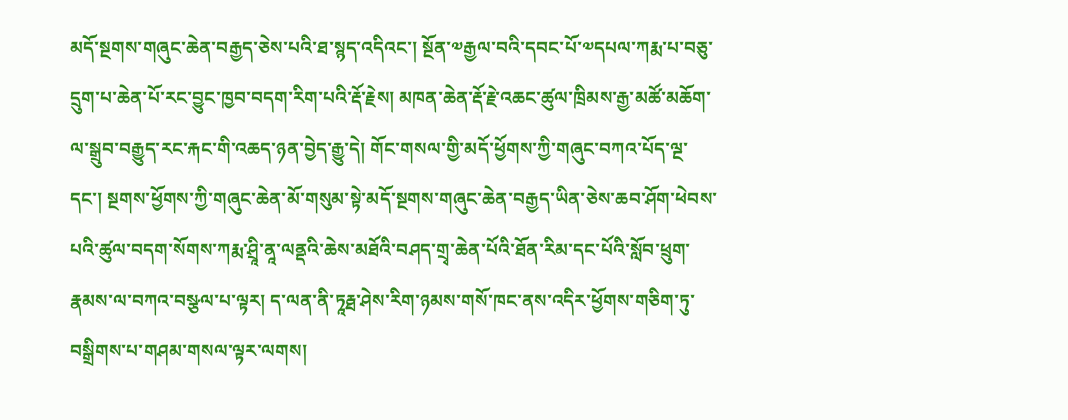མདོ་སྔགས་གཞུང་ཆེན་བརྒྱད་ཅེས་པའི་ཐ་སྙད་འདིའང་། སྔོན་༧རྒྱལ་བའི་དབང་པོ་༧དཔལ་ཀརྨ་པ་བཅུ་དྲུག་པ་ཆེན་པོ་རང་བྱུང་ཁྱབ་བདག་རིག་པའི་རྡོ་རྗེས། མཁན་ཆེན་རྡོ་རྗེ་འཆང་ཚུལ་ཁྲིམས་རྒྱ་མཚོ་མཆོག་ལ་སྒྲུབ་བརྒྱུད་རང་རྐང་གི་འཆད་ཉན་བྱེད་རྒྱུ་དེ། གོང་གསལ་གྱི་མདོ་ཕྱོགས་ཀྱི་གཞུང་བཀའ་པོད་ལྔ་དང་། སྔགས་ཕྱོགས་ཀྱི་གཞུང་ཆེན་མོ་གསུམ་སྟེ་མདོ་སྔགས་གཞུང་ཆེན་བརྒྱད་ཡིན་ཅེས་ཆབ་ཤོག་ཕེབས་པའི་ཚུལ་བདག་སོགས་ཀརྨ་ཤྲཱི་ནཱ་ལནྡའི་ཆེས་མཐོའི་བཤད་གྲྭ་ཆེན་པོའི་ཐོན་རིམ་དང་པོའི་སློབ་ཕྲུག་རྣམས་ལ་བཀའ་བསྩལ་པ་ལྟར། ད་ལན་ནི་ཏཱརྠ་ཤེས་རིག་ཉམས་གསོ་ཁང་ནས་འདིར་ཕྱོགས་གཅིག་ཏུ་བསྒྲིགས་པ་གཤམ་གསལ་ལྟར་ལགས།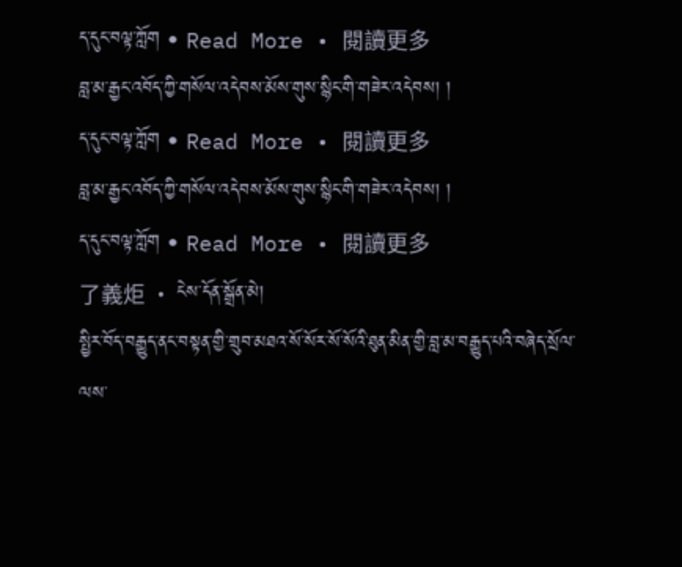ད་དུང་བལྟ་ཀློག • Read More • 閱讀更多
བླ་མ་རྒྱང་འབོད་ཀྱི་གསོལ་འདེབས་མོས་གུས་སྙིང་གི་གཟེར་འདེབས། །
ད་དུང་བལྟ་ཀློག • Read More • 閱讀更多
བླ་མ་རྒྱང་འབོད་ཀྱི་གསོལ་འདེབས་མོས་གུས་སྙིང་གི་གཟེར་འདེབས། །
ད་དུང་བལྟ་ཀློག • Read More • 閱讀更多
了義炬 • ངེས་དོན་སྒྲོན་མེ།
སྤྱིར་བོད་བརྒྱུད་ནང་བསྟན་གྱི་གྲུབ་མཐའ་སོ་སོར་སོ་སོའི་ཐུན་མིན་གྱི་བླ་མ་བརྒྱུད་པའི་བཞེད་སྲོལ་ལས་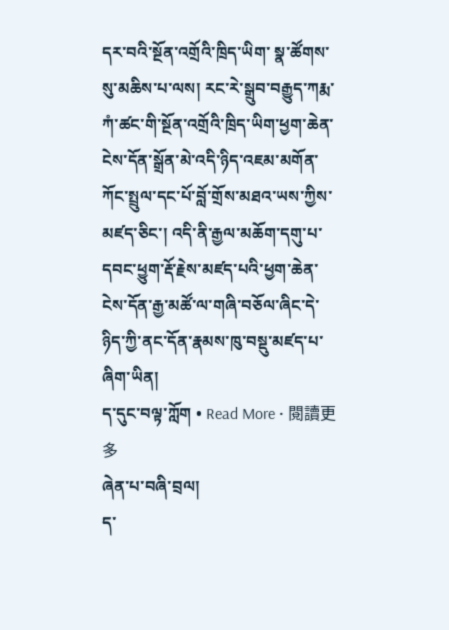དར་བའི་སྔོན་འགྲོའི་ཁྲིད་ཡིག་ སྣ་ཚོགས་སུ་མཆིས་པ་ལས། རང་རེ་སྒྲུབ་བརྒྱུད་ཀརྨ་ཀཾ་ཚང་གི་སྔོན་འགྲོའི་ཁྲིད་ཡིག་ཕྱག་ཆེན་ངེས་དོན་སྒྲོན་མེ་འདི་ཉིད་འཇམ་མགོན་ཀོང་སྤྲུལ་དང་པོ་བློ་གྲོས་མཐའ་ཡས་ཀྱིས་མཛད་ཅིང་། འདི་ནི་རྒྱལ་མཆོག་དགུ་པ་དབང་ཕྱུག་རྡོ་རྗེས་མཛད་པའི་ཕྱག་ཆེན་ངེས་དོན་རྒྱ་མཚོ་ལ་གཞི་བཅོལ་ཞིང་དེ་ཉིད་ཀྱི་ནང་དོན་རྣམས་ཁུ་བསྡུ་མཛད་པ་ཞིག་ཡིན།
ད་དུང་བལྟ་ཀློག • Read More • 閱讀更多
ཞེན་པ་བཞི་བྲལ།
ད་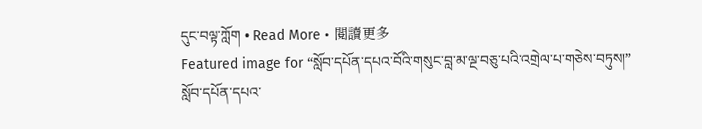དུང་བལྟ་ཀློག • Read More • 閱讀更多
Featured image for “སློབ་དཔོན་དཔའ་བོའི་གསུང་བླ་མ་ལྔ་བཅུ་པའི་འགྲེལ་པ་གཅེས་བཏུས།”
སློབ་དཔོན་དཔའ་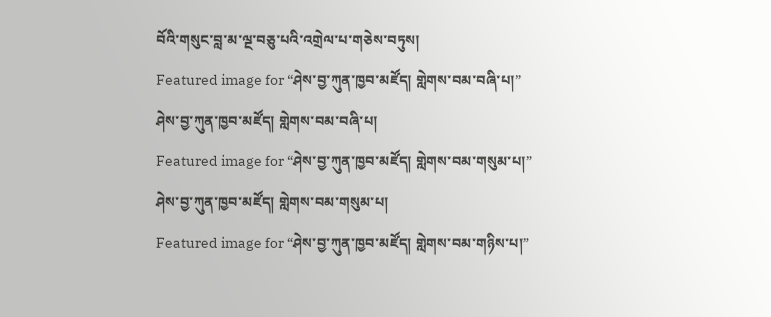བོའི་གསུང་བླ་མ་ལྔ་བཅུ་པའི་འགྲེལ་པ་གཅེས་བཏུས།
Featured image for “ཤེས་བྱ་ཀུན་ཁྱབ་མཛོད། གླེགས་བམ་བཞི་པ།”
ཤེས་བྱ་ཀུན་ཁྱབ་མཛོད། གླེགས་བམ་བཞི་པ།
Featured image for “ཤེས་བྱ་ཀུན་ཁྱབ་མཛོད། གླེགས་བམ་གསུམ་པ།”
ཤེས་བྱ་ཀུན་ཁྱབ་མཛོད། གླེགས་བམ་གསུམ་པ།
Featured image for “ཤེས་བྱ་ཀུན་ཁྱབ་མཛོད། གླེགས་བམ་གཉིས་པ།”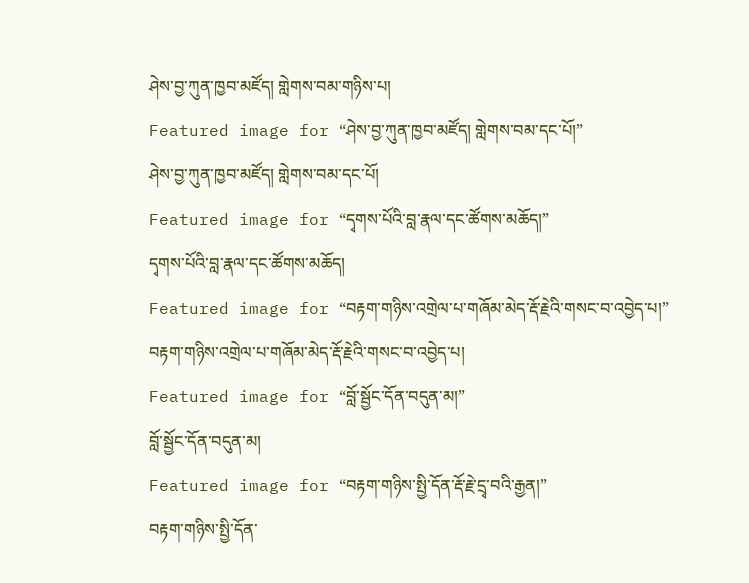ཤེས་བྱ་ཀུན་ཁྱབ་མཛོད། གླེགས་བམ་གཉིས་པ།
Featured image for “ཤེས་བྱ་ཀུན་ཁྱབ་མཛོད། གླེགས་བམ་དང་པོ།”
ཤེས་བྱ་ཀུན་ཁྱབ་མཛོད། གླེགས་བམ་དང་པོ།
Featured image for “དྭགས་པོའི་བླ་རྣལ་དང་ཚོགས་མཆོད།”
དྭགས་པོའི་བླ་རྣལ་དང་ཚོགས་མཆོད།
Featured image for “བརྟག་གཉིས་འགྲེལ་པ་གཞོམ་མེད་རྡོ་རྗེའི་གསང་བ་འབྱེད་པ།”
བརྟག་གཉིས་འགྲེལ་པ་གཞོམ་མེད་རྡོ་རྗེའི་གསང་བ་འབྱེད་པ།
Featured image for “བློ་སྦྱོང་དོན་བདུན་མ།”
བློ་སྦྱོང་དོན་བདུན་མ།
Featured image for “བརྟག་གཉིས་སྤྱི་དོན་རྡོ་རྗེ་དྲྭ་བའི་རྒྱན།”
བརྟག་གཉིས་སྤྱི་དོན་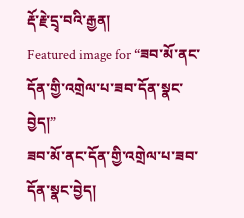རྡོ་རྗེ་དྲྭ་བའི་རྒྱན།
Featured image for “ཟབ་མོ་ནང་དོན་གྱི་འགྲེལ་པ་ཟབ་དོན་སྣང་བྱེད།”
ཟབ་མོ་ནང་དོན་གྱི་འགྲེལ་པ་ཟབ་དོན་སྣང་བྱེད།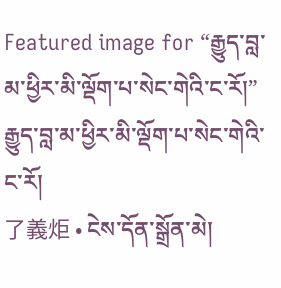Featured image for “རྒྱུད་བླ་མ་ཕྱིར་མི་ལྡོག་པ་སེང་གེའི་ང་རོ།”
རྒྱུད་བླ་མ་ཕྱིར་མི་ལྡོག་པ་སེང་གེའི་ང་རོ།
了義炬 • ངེས་དོན་སྒྲོན་མེ།